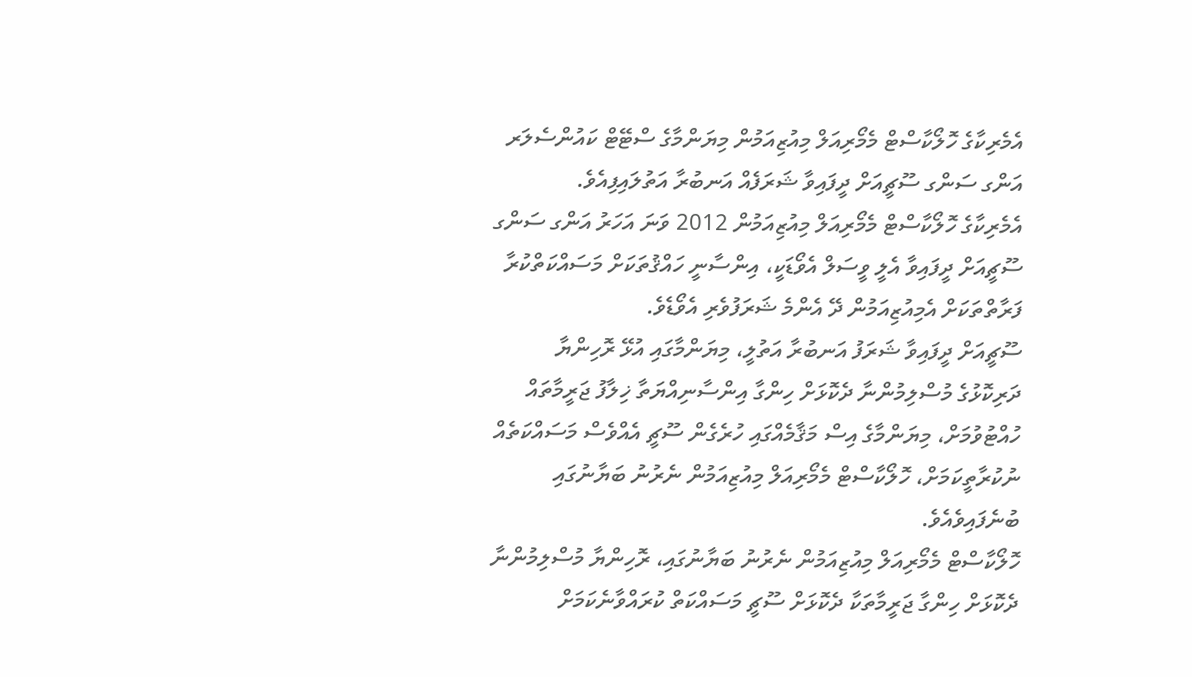އެމެރިކާގެ ހޮލޯކާސްޓް މެމޯރިއަލް މިއުޒިއަމުން މިޔަންމާގެ ސްޓޭޓް ކައުންސެލަރ އަންގ ސަންގ ސޫޗީއަށް ދީފައިވާ ޝަރަފެއް އަނބުރާ އަތުލައިފިއެވެ.
އެމެރިކާގެ ހޮލޯކާސްޓް މެމޯރިއަލް މިއުޒިއަމުން 2012 ވަނަ އަހަރު އަންގ ސަންގ ސޫޗީއަށް ދީފައިވާ އެލީ ވީސަލް އެވޯޑަކީ، އިންސާނީ ހައްޤުތަކަށް މަސައްކަތްކުރާ ފަރާތްތަކަށް އެމިއުޒިއަމުން ދޭ އެންމެ ޝަރަފުވެރި އެވޯޑެވެ.
ސޫޗީއަށް ދީފައިވާ ޝަރަފު އަނބުރާ އަތުލީ، މިޔަންމާގައި އުޅޭ ރޮހިންޔާ ދަރިކޮޅުގެ މުސްލިމުންނާ ދެކޮޅަށް ހިންގާ އިންސާނިއްޔަތާ ޚިލާފު ޖަރީމާތައް ހުއްޓުވުމަށް، މިޔަންމާގެ އިސް މަޤާމެއްގައި ހުރެގެން ސޫޗީ އެއްވެސް މަސައްކަތެއް ނުކުރާތީކަމަށް، ހޮލޯކާސްޓް މެމޯރިއަލް މިއުޒިއަމުން ނެރުނު ބަޔާނުގައި ބުނެފައިވެއެވެ.
ހޮލޯކާސްޓް މެމޯރިއަލް މިއުޒިއަމުން ނެރުނު ބަޔާނުގައި، ރޮހިންޔާ މުސްލިމުންނާ ދެކޮޅަށް ހިންގާ ޖަރީމާތަކާ ދެކޮޅަށް ސޫޗީ މަސައްކަތް ކުރައްވާނެކަމަށް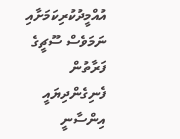އުއްމީދުކުރިކަމަށާއި ނަމަވެސް ސޫޗީގެ ފަރާތުން ފެނިގެންދިޔައީ އިންސާނީ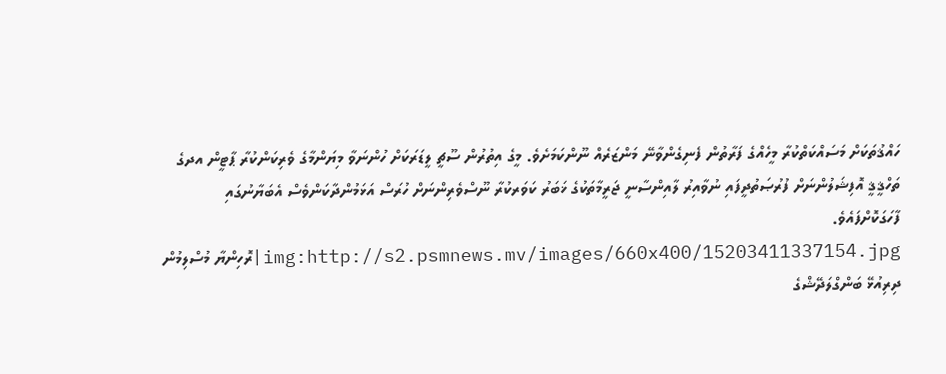ހައްޤުތަކަށް މަސައްކަތްކުރާ މީހެއްގެ ފަރާތުން ފެނިގެންވާނޭ މަންޒަރެއް ނޫންކަމަށެވެ. މީގެ އިތުރުން ސޫޗީ ލީޑަރަކަށް ހުންނަވާ މިޔަންމާގެ ވެރިކަންކުރާ ޕާޓީން އދގެ ތަހްޤީޤީ އޮފިޝަލުންނަށް ފުރުޞަތުދީފައި ނުވާއިރު ލާއިންސާނީ ޖަރީމާތަކުގެ ޚަބަރު ކަވަރކުރާ ނޫސްވެރިންނަށް ހުރަސް އަޅަމުންދާކަންވެސް އެބަޔާނުގައި ފާހަގަކޮށްފައެވެ.
img:http://s2.psmnews.mv/images/660x400/15203411337154.jpg|ރޮހިންޔާ މުސްލިމުން ދިރިއުޅޭ ބަންގްލަދޭޝްގެ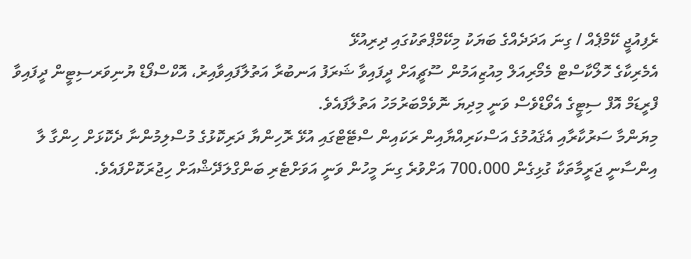ރެފިއުޖީ ކޭމްޕެއް / ގިނަ އަދަދެއްގެ ބަޔަކު މިކޭމްޕްތަކުގައި ދިރިއުޅޭ
އެމެރިކާގެ ހޮލޯކާސްޓް މެމޯރިއަލް މިއުޒިއަމުން ސޫޗީއަށް ދީފައިވާ ޝަރަފު އަނބުރާ އަތުލާފައިވާއިރު، އޮކްސްފޯޑް ޔުނިވަރސިޓީން ދީފައިވާ ފްރީޑަމް އޮފް ސިޓީގެ އެވޯޑްވެސް ވަނީ މިދިޔަ ނޮވެމްބަރުމަހު އަތުލާފައެވެ.
މިޔަންމާ ސަރުކާރާއި އެޤައުމުގެ އަސްކަރިއްޔާއިން ރަކައިން ސްޓޭޓްގައި އުޅޭ ރޮހިންޔާ ދަރިކޮޅުގެ މުސްލިމުންނާ ދެކޮޅަށް ހިންގާ ލާ އިންސާނީ ޖަރީމާތަކާ ގުޅިގެން 700،000 އަށްވުރެ ގިނަ މީހުން ވަނީ އަވަށްޓެރި ބަންގްލަދޭޝްއަށް ހިޖުރަކޮށްފައެވެ.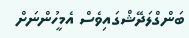ބަންގްލަދޭޝްގައިވެސް އެމީހުންނަށް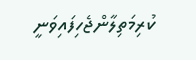ކުރިމަތިލާންޖެހިފައިވަނީ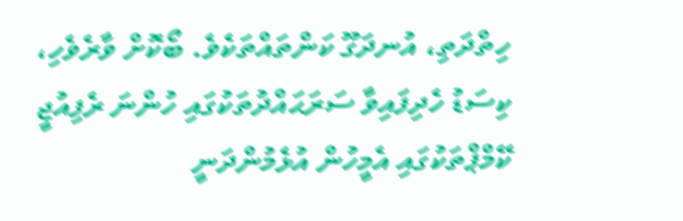ހިތްދަތި، އުނދަގޫ ކަންތައްތަކެވެ. ބޯކޮށް ވާރެވެހި، ކިސަޑު ހެދިފައިވާ ސަރަޙައްދުތަކުގައި ހުންނަ ރެފިއުޖީ ކޭމްޕްތަކުގައި އެމީހުން އުޅެމުންދަނީ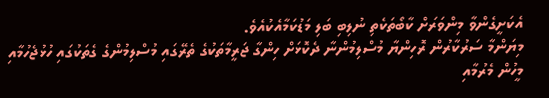އެކަށީގެންވާ މިންވަރަށް ކާބޯތަކެތި ނުލިބި ބަލި މަޑުކަމާއެކުއެވެ.
މިޔަންމާ ސަރުކާރުން ރޮހިންޔާ މުސްލިމުންނާ ދެކޮޅަށް ހިންގާ ޖަރީމާތަކުގެ ތެރޭގައި މުސްލިމުންގެ ގެތަކުގައި ހުޅުޖެހުމާއި މީހުން މެރުމާއި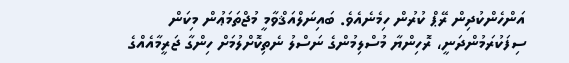އަންހެންކުދިން ރޭޕް ކުރުން ހިމެނެއެވެ. ބައިނަލްއަޤްވާމީ މުޖްތަމަޢުން މިކަން ސިފަކުރަމުންދަނީ، ރޮހިންޔާ މުސްލިމުންގެ ނަސްލު ނެތިކޮށްލުމަށް ހިންގާ ޖަރީމާއެއްގެ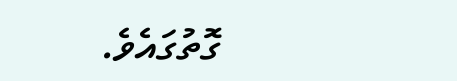ގޮތުގައެވެ.